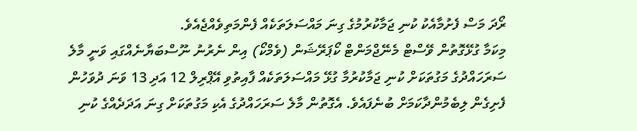ރޯދަ މަސް ފެށުމާއެކު ކުނި ޖަމާކުރުމުގެ ގިނަ މައްސަލަތަކެއް ފެންމަތިވެއްޖެއެވެ.
މިކަމާ ގުޅޭގޮތުން ވޭސްޓް މެނޭޖްމަންޓް ކޯޕަރޭޝަން (ވެމްކޯ) އިން ނެރުނު ނޫސްބަޔާނެއްގައި ވަނީ މާލެ ސަރަހައްދުގެ މަގުތަކަށް ކުނި ޖަމާކުރުމާ ގުޅޭ މައްސަލަތަކެއް ފާއިތުވި އޭޕްރިލް 12 އަދި 13 ވަނަ ދުވަހުން ފެށިގެން ލިބެމުންދާކަމަށް ބުނެފައެވެ. އެގޮތުން މާލެ ސަރަހައްދުގެ އެކި މަގުތަކަށް ގިނަ އަދަދެއްގެ ކުނި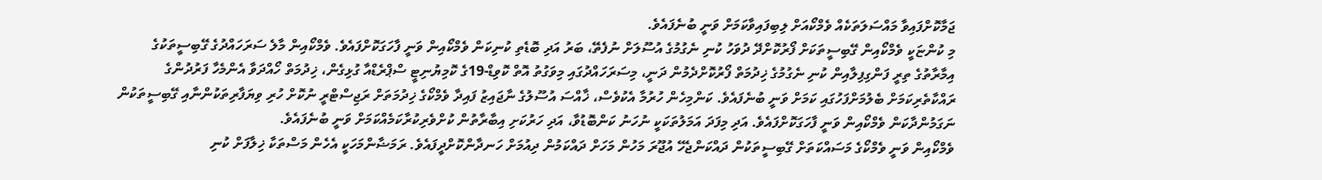ޖަމާކޮށްފައިވާ މައްސަލަތަކެއް ވެމްކޯއަށް ލިބިފައިވާކަމަށް ވަނީ ބުނެފައެވެ.
މި ކުންޏަކީ ވެމްކޯއިން ގޭބިސީތަކަށް ފޯރުކޮށްދޭ ދުވަހު ކުނި ނެގުމުގެ އުސޫލަށް ނުފެތޭ، ބަރު އަދި ބޮޑެތި ކުނިކަން ވެމްކޯއިން ވަނީ ފާހަގަކޮށްފައެވެ. ވެމްކޯއިން މާލެ ސަރަހައްދުގެ ގޭބިސީތަކުގެ އިމާރާތުގެ ތިރީ ފަންގިފިލާއިން ކުނި ނެގުމުގެ ޚިދުމަތް ފޯރުކޮށްދެމުން ދަނީ، މިސަރަހައްދުގައި މިވަގުތު އޮތް ކޮވިޑް-19ގެ ކޮމިޔުނިޓީ ސްޕްރެޑްއާ ގުޅިގެން، ޚިދުމަތް ހޯއްދަވާ އެންމެހާ ފަރުދުންގެ ރައްކާތެރިކަމަށް ބެލުމަށްފަހުގައި ކަމަށް ވަނީ ބުނެފައެވެ. ކަންމިހެން ހުރުމާ އެކުވެސް، ޚާއްސަ އުސޫލުގެ ނާޖައިޒު ފައިދާ ވެމްކޯގެ ޚިދުމަތަށް ރަޖިސްޓްރީ ނުކޮށް ހުރި ވިޔަފާރިތަކުންނާއި ގޭބިސީތަކުން ނަގަމުންދާކަން ވެމްކޯއިން ވަނީ ފާހަގަކޮށްފައެވެ. އަދި މިފަދަ އަމަލުތަކަކީ ނުހަނު ކަންބޮޑުވާ، އަދި ހަރުކަށި އިބާރާތުން ކުށްވެރިކުރާކަމެއްކަމަށް ވަނީ ބުނެފައެވެ.
ވެމްކޯއިން ވަނީ ވެމްކޯގެ މަސައްކަތަށް ގޭބިސީތަކުން ދައްކަންޖެހޭ އުޖޫރަ މަހުން މަހަށް ދައްކަމުން ދިއުމަށް ހަނދާންކޮށްދީފައެވެ. ރަމަޟާންމަހަކީ އެހެން މަސްތަކާ ޚިލާފަށް ކުނި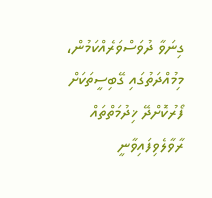ގިނަވާ ދުވަސްވަރެއްކަމުން، މިމުއްދަތުގައި ގޭބިސީތަކަށް ފޯރުކޮށްދޭ ޚިދުމަތްތައް ރާވާލެވިފައިވާނީ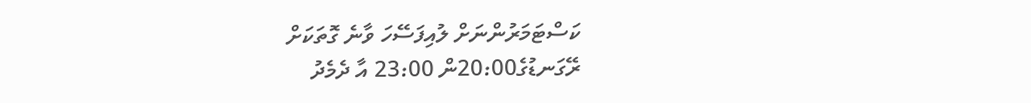ކަސްޓަމަރުންނަށް ލުއިފަސޭހަ ވާނެ ގޮތަކަށް ރޭގަނޑުގެ20:00ން 23:00 އާ ދެމެދު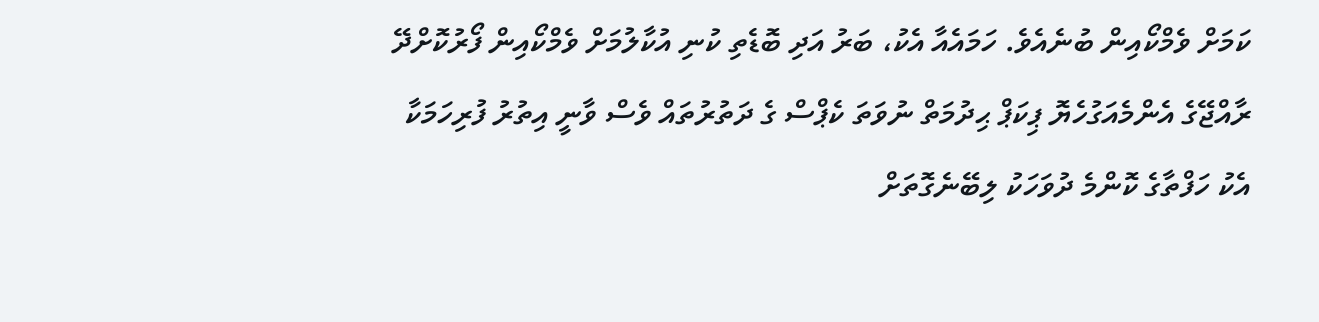ކަމަށް ވެމްކޯއިން ބުނެއެވެ. ހަމައެއާ އެކު، ބަރު އަދި ބޮޑެތި ކުނި އުކާލުމަށް ވެމްކޯއިން ފޯރުކޮށްދޭ ރާއްޖޭގެ އެންމެއަގުހެޔޮ ޕިކަޕް ޙިދުމަތް ނުވަތަ ކެޕްސް ގެ ދަތުރުތައް ވެސް ވާނީ އިތުރު ފުރިހަމަކާ އެކު ހަފްތާގެ ކޮންމެ ދުވަހަކު ލިބޭނެގޮތަށް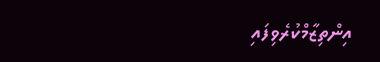އިންތިޒާމްކުރެވިފައި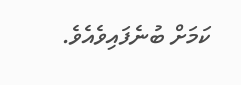ކަމަށް ބުނެފައިވެއެވެ.